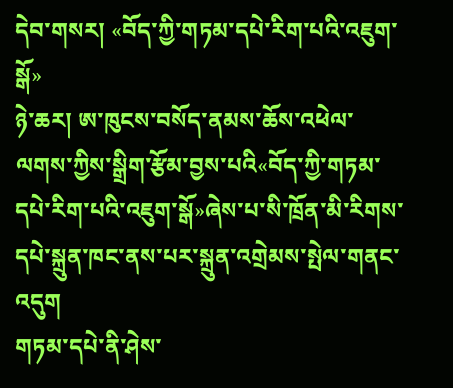དེབ་གསར། «བོད་ཀྱི་གཏམ་དཔེ་རིག་པའི་འཇུག་སྒོ»
ཉེ་ཆར། ཨ་ཁུངས་བསོད་ནམས་ཆོས་འཕེལ་ལགས་ཀྱིས་སྒྲིག་རྩོམ་བྱས་པའི«བོད་ཀྱི་གཏམ་དཔེ་རིག་པའི་འཇུག་སྒོ»ཞེས་པ་སི་ཁྲོན་མི་རིགས་དཔེ་སྐྲུན་ཁང་ནས་པར་སྐྲུན་འགྲེམས་སྤེལ་གནང་འདུག
གཏམ་དཔེ་ནི་ཤེས་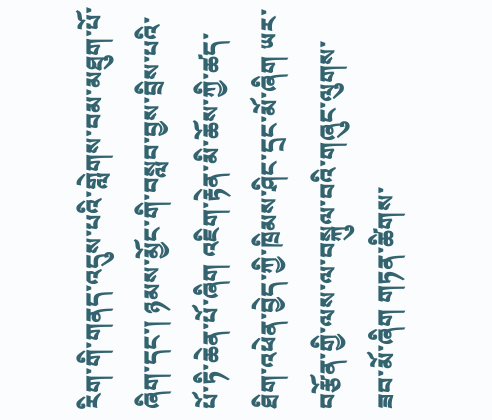རིག་གི་གནད་འདུས་པའི་གླེགས་བམ་མཐུག་པོ་ཞིག་དང་། ཉམས་མྱོང་གི་བསླབ་བྱས་བྲིས་པའི་པོ་ཏི་ཆེན་པོ་ཞིག འཇིག་རྟེན་མི་ཆོས་ཀྱི་ཚད་ཐིག་འཕེན་བྱེད་ཀྱི་ཁྲིམས་ཤིང་དྲང་མོ་ཞིག ཡར་བརྩོན་གྱི་ལས་ལ་བསྐུལ་བའི་གཞུང་ལུགས་ཟབ་མོ་ཞིག གཏན་ཚིགས་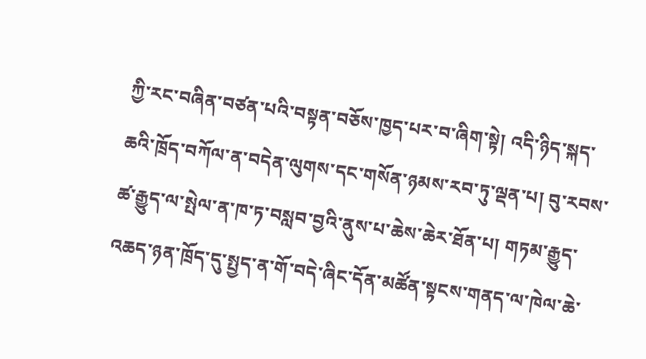ཀྱི་རང་བཞིན་བཙན་པའི་བསྟན་བཅོས་ཁྱད་པར་བ་ཞིག་སྟེ། འདི་ཉིད་སྐད་ཆའི་ཁྲོད་བཀོལ་ན་བདེན་ལུགས་དང་གསོན་ཉམས་རབ་ཏུ་ལྡན་པ། བུ་རབས་ཚ་རྒྱུད་ལ་སྤེལ་ན་ཁ་ཏ་བསླབ་བྱའི་ནུས་པ་ཆེས་ཆེར་ཐོན་པ། གཏམ་རྒྱུད་འཆད་ཉན་ཁྲོད་དུ་སྤྱད་ན་གོ་བདེ་ཞིང་དོན་མཚོན་སྟངས་གནད་ལ་ཁེལ་ཆེ་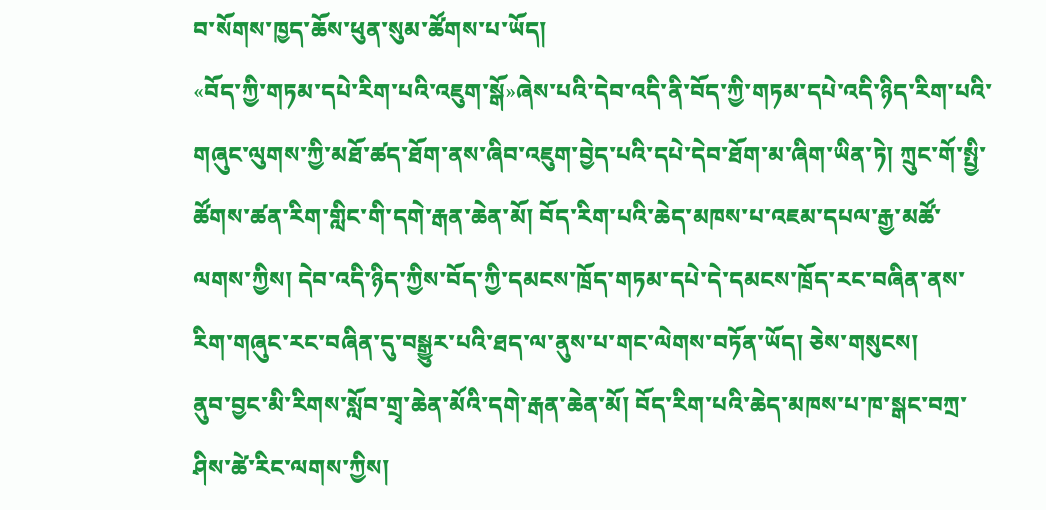བ་སོགས་ཁྱད་ཆོས་ཕུན་སུམ་ཚོགས་པ་ཡོད།
«བོད་ཀྱི་གཏམ་དཔེ་རིག་པའི་འཇུག་སྒོ»ཞེས་པའི་དེབ་འདི་ནི་བོད་ཀྱི་གཏམ་དཔེ་འདི་ཉིད་རིག་པའི་གཞུང་ལུགས་ཀྱི་མཐོ་ཚད་ཐོག་ནས་ཞིབ་འཇུག་བྱེད་པའི་དཔེ་དེབ་ཐོག་མ་ཞིག་ཡིན་ཏེ། ཀྲུང་གོ་སྤྱི་ཚོགས་ཚན་རིག་གླིང་གི་དགེ་རྒན་ཆེན་མོ། བོད་རིག་པའི་ཆེད་མཁས་པ་འཇམ་དཔལ་རྒྱ་མཚོ་ལགས་ཀྱིས། དེབ་འདི་ཉིད་ཀྱིས་བོད་ཀྱི་དམངས་ཁྲོད་གཏམ་དཔེ་དེ་དམངས་ཁྲོད་རང་བཞིན་ནས་རིག་གཞུང་རང་བཞིན་དུ་བསྒྱུར་པའི་ཐད་ལ་ནུས་པ་གང་ལེགས་བཏོན་ཡོད། ཅེས་གསུངས།
ནུབ་བྱང་མི་རིགས་སློབ་གྲྭ་ཆེན་མོའི་དགེ་རྒན་ཆེན་མོ། བོད་རིག་པའི་ཆེད་མཁས་པ་ཁ་སྒང་བཀྲ་ཤིས་ཚེ་རིང་ལགས་ཀྱིས།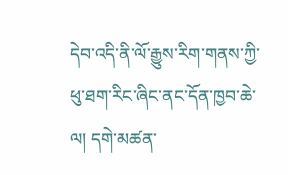དེབ་འདི་ནི་ལོ་རྒྱུས་རིག་གནས་ཀྱི་ཕུ་ཐག་རིང་ཞིང་ནང་དོན་ཁྱབ་ཆེ་ལ། དགེ་མཚན་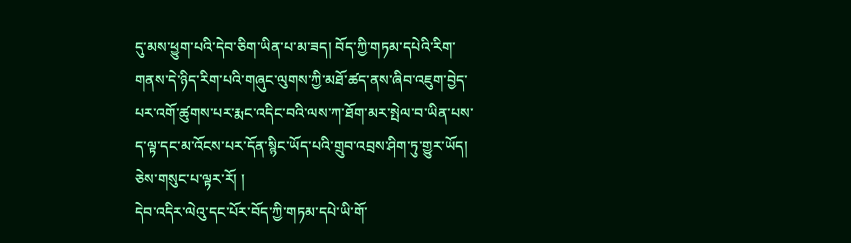དུ་མས་ཕྱུག་པའི་དེབ་ཅིག་ཡིན་པ་མ་ཟད། བོད་ཀྱི་གཏམ་དཔེའི་རིག་གནས་དེ་ཉིད་རིག་པའི་གཞུང་ལུགས་ཀྱི་མཐོ་ཚད་ནས་ཞིབ་འཇུག་བྱེད་པར་འགོ་ཚུགས་པར་རྨང་འདིང་བའི་ལས་ཀ་ཐོག་མར་སྤེལ་བ་ཡིན་པས་ད་ལྟ་དང་མ་འོངས་པར་དོན་སྙིང་ཡོད་པའི་གྲུབ་འབྲས་ཤིག་ཏུ་གྱུར་ཡོད། ཅེས་གསུང་པ་ལྟར་རོ། །
དེབ་འདིར་ལེའུ་དང་པོར་བོད་ཀྱི་གཏམ་དཔེ་ཡི་གོ་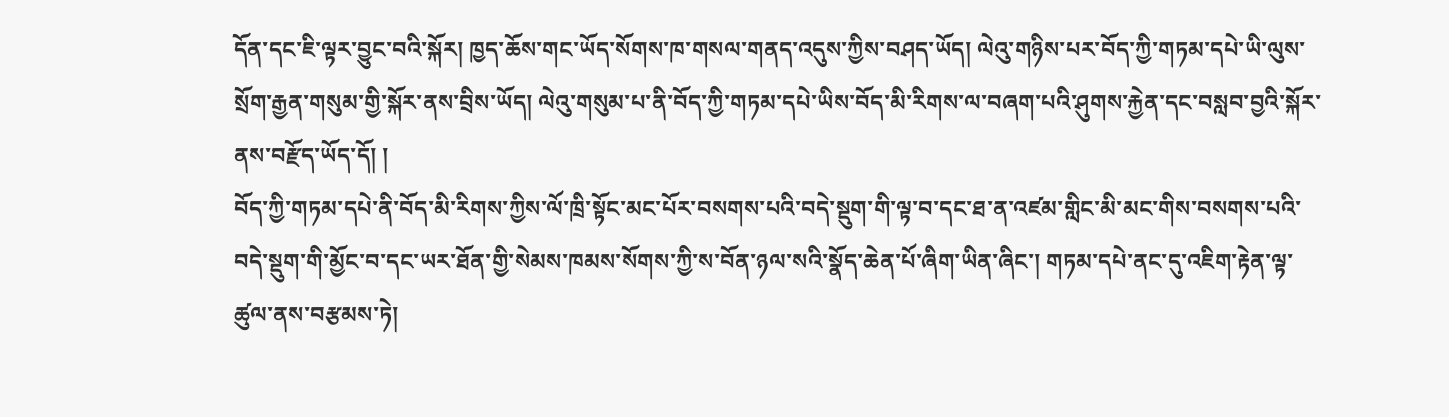དོན་དང་ཇི་ལྟར་བྱུང་བའི་སྐོར། ཁྱད་ཆོས་གང་ཡོད་སོགས་ཁ་གསལ་གནད་འདུས་ཀྱིས་བཤད་ཡོད། ལེའུ་གཉིས་པར་བོད་ཀྱི་གཏམ་དཔེ་ཡི་ལུས་སྲོག་རྒྱན་གསུམ་གྱི་སྐོར་ནས་བྲིས་ཡོད། ལེའུ་གསུམ་པ་ནི་བོད་ཀྱི་གཏམ་དཔེ་ཡིས་བོད་མི་རིགས་ལ་བཞག་པའི་ཤུགས་རྐྱེན་དང་བསླབ་བྱའི་སྐོར་ནས་བརྫོད་ཡོད་དོ། །
བོད་ཀྱི་གཏམ་དཔེ་ནི་བོད་མི་རིགས་ཀྱིས་ལོ་ཁྲི་སྟོང་མང་པོར་བསགས་པའི་བདེ་སྡུག་གི་ལྟ་བ་དང་ཐ་ན་འཛམ་གླིང་མི་མང་གིས་བསགས་པའི་བདེ་སྡུག་གི་མྱོང་བ་དང་ཡར་ཐོན་གྱི་སེམས་ཁམས་སོགས་ཀྱི་ས་བོན་ཉལ་སའི་སྣོད་ཆེན་པོ་ཞིག་ཡིན་ཞིང་། གཏམ་དཔེ་ནང་དུ་འཇིག་རྟེན་ལྟ་ཚུལ་ནས་བརྩམས་ཏེ།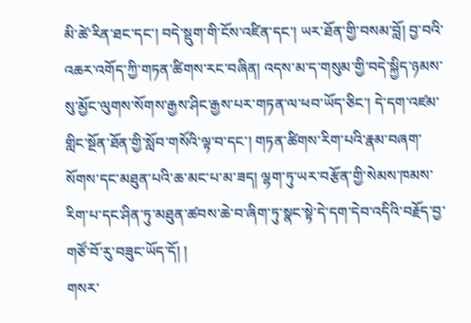མི་ཚེ་རིན་ཐང་དང་། བདེ་སྡུག་གི་ངོས་འཛིན་དང་། ཡར་ཐོན་གྱི་བསམ་བློ། བྱ་བའི་འཆར་འགོད་ཀྱི་གཏན་ཚིགས་རང་བཞིན། འདས་མ་ད་གསུམ་གྱི་བདེ་སྐྱིད་ཉམས་སུ་མྱོང་ལུགས་སོགས་རྒྱས་ཤིང་རྒྱས་པར་གཏན་ལ་ཕབ་ཡོད་ཅིང་། དེ་དག་འཛམ་གླིང་སྔོན་ཐོན་གྱི་སློབ་གསོའི་ལྟ་བ་དང་། གཏན་ཚིགས་རིག་པའི་རྣམ་བཞག་སོགས་དང་མཐུན་པའི་ཆ་མང་པ་མ་ཟད། ལྷག་ཏུ་ཡར་བརྩོན་གྱི་སེམས་ཁམས་རིག་པ་དང་ཤིན་ཏུ་མཐུན་ཚབས་ཆེ་བ་ཞིག་ཏུ་སྣང་སྟེ་དེ་དག་དེབ་འདིའི་བརྗོད་བྱ་གཙོ་བོ་རུ་བཟུང་ཡོད་དོ། །
གསར་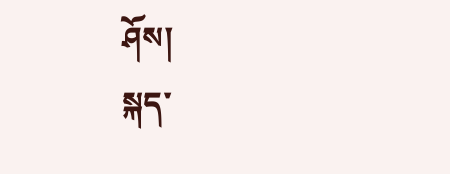ཤོས།
སྐད་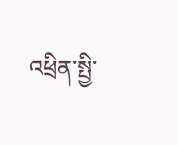འཕྲིན་སྤྱི་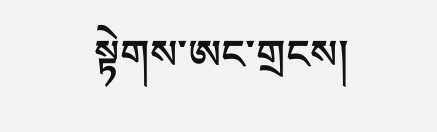སྟེགས་ཨང་གྲངས།